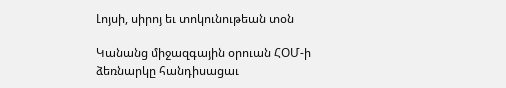Լոյսի, սիրոյ եւ տոկունութեան տօն

Կանանց միջազգային օրուան ՀՕՄ-ի ձեռնարկը հանդիսացաւ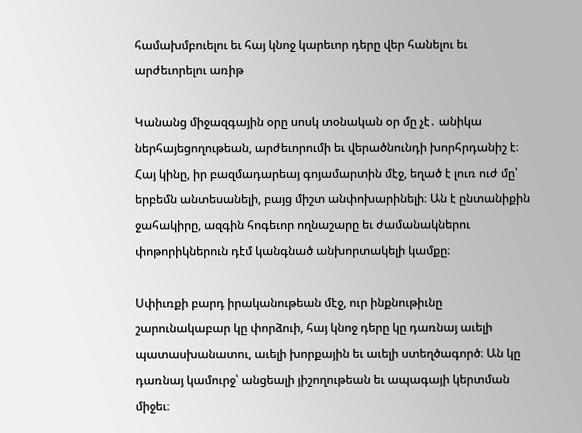համախմբուելու եւ հայ կնոջ կարեւոր դերը վեր հանելու եւ արժեւորելու առիթ

Կանանց միջազգային օրը սոսկ տօնական օր մը չէ․ անիկա ներհայեցողութեան, արժեւորումի եւ վերածնունդի խորհրդանիշ է։ Հայ կինը, իր բազմադարեայ գոյամարտին մէջ, եղած է լուռ ուժ մը՝ երբեմն անտեսանելի, բայց միշտ անփոխարինելի։ Ան է ընտանիքին ջահակիրը, ազգին հոգեւոր ողնաշարը եւ ժամանակներու փոթորիկներուն դէմ կանգնած անխորտակելի կամքը։

Սփիւռքի բարդ իրականութեան մէջ, ուր ինքնութիւնը շարունակաբար կը փորձուի, հայ կնոջ դերը կը դառնայ աւելի պատասխանատու, աւելի խորքային եւ աւելի ստեղծագործ։ Ան կը դառնայ կամուրջ՝ անցեալի յիշողութեան եւ ապագայի կերտման միջեւ։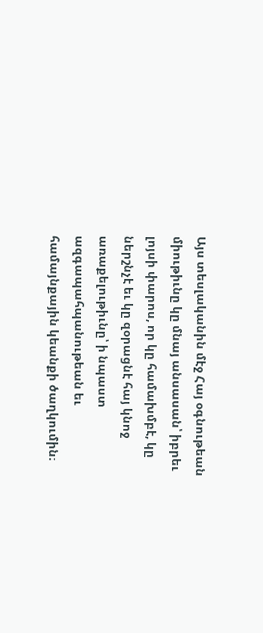Այս տեսլականին մէջ Հայ օգնութեան միութիւնը կը մնայ անսասան՝ իբրեւ լոյսի փարոս, որ կը համախմբէ, կը ներշնչէ եւ կը զօրացնէ հայ կնոջ առաքելութիւնը՝ ի նպաստ ազգապահպանութեան եւ համայնքային կեանքի ծաղկումին։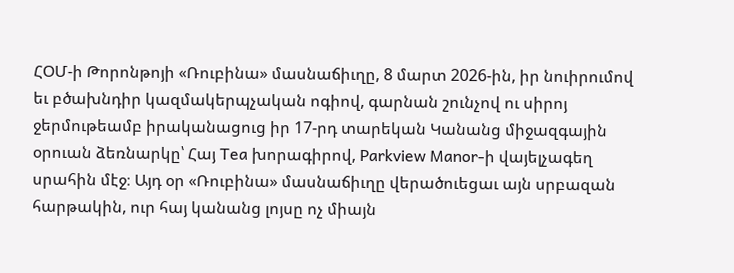ՀՕՄ-ի Թորոնթոյի «Ռուբինա» մասնաճիւղը, 8 մարտ 2026-ին, իր նուիրումով եւ բծախնդիր կազմակերպչական ոգիով, գարնան շունչով ու սիրոյ ջերմութեամբ իրականացուց իր 17-րդ տարեկան Կանանց միջազգային օրուան ձեռնարկը՝ Հայ Tea խորագիրով, Parkview Manor-ի վայելչագեղ սրահին մէջ։ Այդ օր «Ռուբինա» մասնաճիւղը վերածուեցաւ այն սրբազան հարթակին, ուր հայ կանանց լոյսը ոչ միայն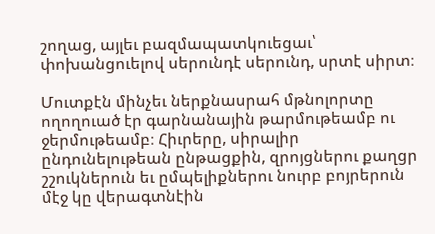շողաց, այլեւ բազմապատկուեցաւ՝ փոխանցուելով սերունդէ սերունդ, սրտէ սիրտ։

Մուտքէն մինչեւ ներքնասրահ մթնոլորտը ողողուած էր գարնանային թարմութեամբ ու ջերմութեամբ։ Հիւրերը, սիրալիր ընդունելութեան ընթացքին, զրոյցներու քաղցր շշուկներուն եւ ըմպելիքներու նուրբ բոյրերուն մէջ կը վերագտնէին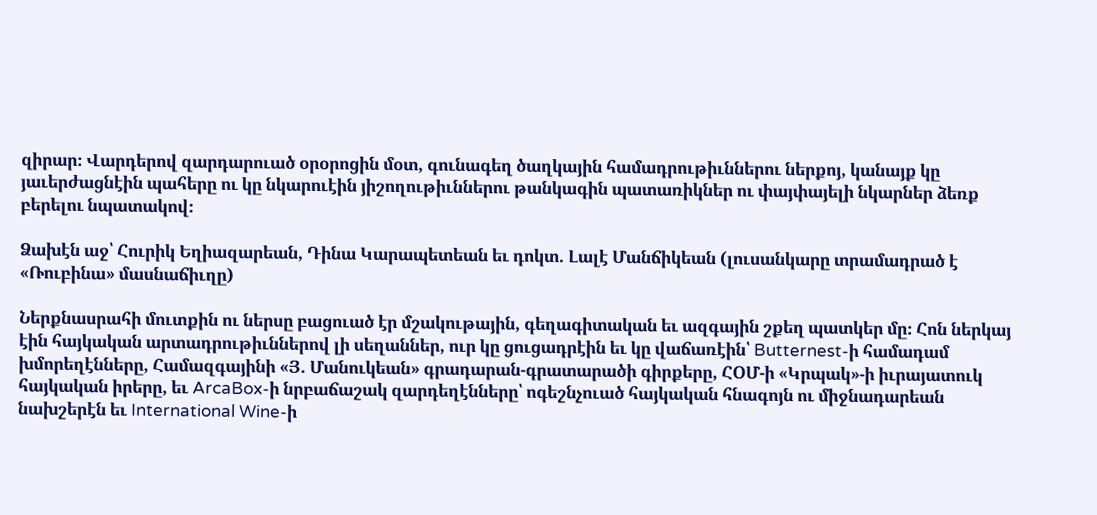զիրար։ Վարդերով զարդարուած օրօրոցին մօտ, գունագեղ ծաղկային համադրութիւններու ներքոյ, կանայք կը յաւերժացնէին պահերը ու կը նկարուէին յիշողութիւններու թանկագին պատառիկներ ու փայփայելի նկարներ ձեռք բերելու նպատակով։

Ձախէն աջ՝ Հուրիկ Եղիազարեան, Դինա Կարապետեան եւ դոկտ. Լալէ Մանճիկեան (լուսանկարը տրամադրած է «Ռուբինա» մասնաճիւղը)

Ներքնասրահի մուտքին ու ներսը բացուած էր մշակութային, գեղագիտական եւ ազգային շքեղ պատկեր մը։ Հոն ներկայ էին հայկական արտադրութիւններով լի սեղաններ, ուր կը ցուցադրէին եւ կը վաճառէին՝ Butternest-ի համադամ խմորեղէնները, Համազգայինի «Յ. Մանուկեան» գրադարան-գրատարածի գիրքերը, ՀՕՄ-ի «Կրպակ»-ի իւրայատուկ հայկական իրերը, եւ ArcaBox-ի նրբաճաշակ զարդեղէնները՝ ոգեշնչուած հայկական հնագոյն ու միջնադարեան նախշերէն եւ International Wine-ի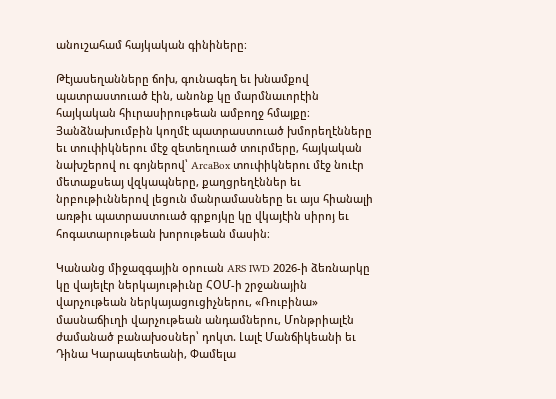անուշահամ հայկական գինիները։

Թէյասեղանները ճոխ, գունագեղ եւ խնամքով պատրաստուած էին, անոնք կը մարմնաւորէին հայկական հիւրասիրութեան ամբողջ հմայքը։ Յանձնախումբին կողմէ պատրաստուած խմորեղէնները եւ տուփիկներու մէջ զետեղուած տուրմերը, հայկական նախշերով ու գոյներով՝ ArcaBox տուփիկներու մէջ նուէր մետաքսեայ վզկապները, քաղցրեղէններ եւ նրբութիւններով լեցուն մանրամասները եւ այս հիանալի առթիւ պատրաստուած գրքոյկը կը վկայէին սիրոյ եւ հոգատարութեան խորութեան մասին։

Կանանց միջազգային օրուան ARS IWD 2026-ի ձեռնարկը կը վայելէր ներկայութիւնը ՀՕՄ-ի շրջանային վարչութեան ներկայացուցիչներու, «Ռուբինա» մասնաճիւղի վարչութեան անդամներու, Մոնթրիալէն ժամանած բանախօսներ՝ դոկտ. Լալէ Մանճիկեանի եւ Դինա Կարապետեանի, Փամելա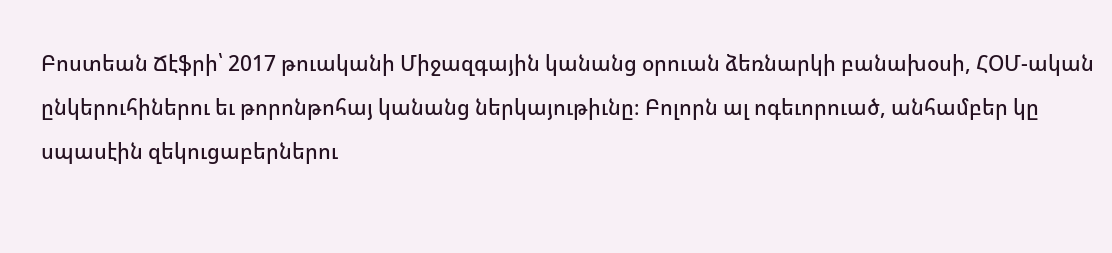Բոստեան Ճէֆրի՝ 2017 թուականի Միջազգային կանանց օրուան ձեռնարկի բանախօսի, ՀՕՄ-ական ընկերուհիներու եւ թորոնթոհայ կանանց ներկայութիւնը։ Բոլորն ալ ոգեւորուած, անհամբեր կը սպասէին զեկուցաբերներու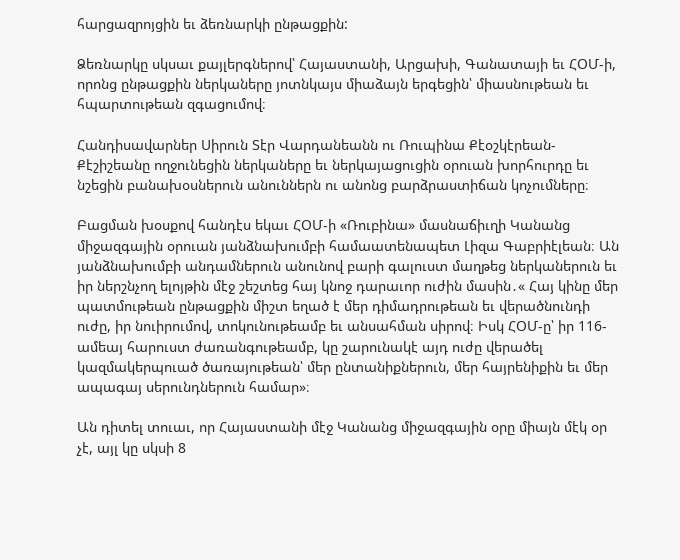հարցազրոյցին եւ ձեռնարկի ընթացքին:

Ձեռնարկը սկսաւ քայլերգներով՝ Հայաստանի, Արցախի, Գանատայի եւ ՀՕՄ-ի, որոնց ընթացքին ներկաները յոտնկայս միաձայն երգեցին՝ միասնութեան եւ հպարտութեան զգացումով։

Հանդիսավարներ Սիրուն Տէր Վարդանեանն ու Ռուպինա Քէօշկէրեան- Քէշիշեանը ողջունեցին ներկաները եւ ներկայացուցին օրուան խորհուրդը եւ նշեցին բանախօսներուն անուններն ու անոնց բարձրաստիճան կոչումները։

Բացման խօսքով հանդէս եկաւ ՀՕՄ-ի «Ռուբինա» մասնաճիւղի Կանանց միջազգային օրուան յանձնախումբի համաատենապետ Լիզա Գաբրիէլեան։ Ան յանձնախումբի անդամներուն անունով բարի գալուստ մաղթեց ներկաներուն եւ իր ներշնչող ելոյթին մէջ շեշտեց հայ կնոջ դարաւոր ուժին մասին․« Հայ կինը մեր պատմութեան ընթացքին միշտ եղած է մեր դիմադրութեան եւ վերածնունդի ուժը, իր նուիրումով, տոկունութեամբ եւ անսահման սիրով։ Իսկ ՀՕՄ-ը՝ իր 116-ամեայ հարուստ ժառանգութեամբ, կը շարունակէ այդ ուժը վերածել կազմակերպուած ծառայութեան՝ մեր ընտանիքներուն, մեր հայրենիքին եւ մեր ապագայ սերունդներուն համար»։

Ան դիտել տուաւ, որ Հայաստանի մէջ Կանանց միջազգային օրը միայն մէկ օր չէ, այլ կը սկսի 8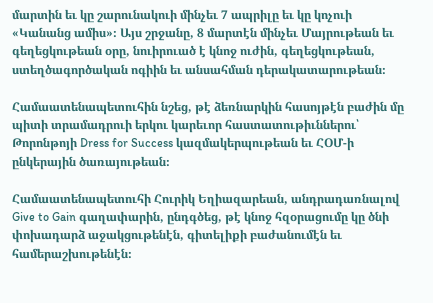մարտին եւ կը շարունակուի մինչեւ 7 ապրիլը եւ կը կոչուի «Կանանց ամիս»։ Այս շրջանը, 8 մարտէն մինչեւ Մայրութեան եւ գեղեցկութեան օրը, նուիրուած է կնոջ ուժին, գեղեցկութեան, ստեղծագործական ոգիին եւ անսահման դերակատարութեան։

Համաատենապետուհին նշեց, թէ ձեռնարկին հասոյթէն բաժին մը պիտի տրամադրուի երկու կարեւոր հաստատութիւններու՝ Թորոնթոյի Dress for Success կազմակերպութեան եւ ՀՕՄ-ի ընկերային ծառայութեան։

Համաատենապետուհի Հուրիկ Եղիազարեան, անդրադառնալով Give to Gain գաղափարին, ընդգծեց, թէ կնոջ հզօրացումը կը ծնի փոխադարձ աջակցութենէն, գիտելիքի բաժանումէն եւ համերաշխութենէն։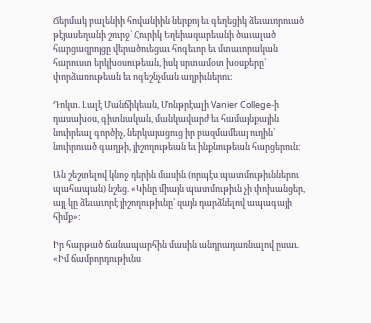Ճերմակ բալենիի հովանիին ներքոյ եւ գեղեցիկ ձեւաւորուած թէյասեղանի շուրջ՝ Հուրիկ Եղեիազարեանի ծաւալած հարցազրոյցը վերածուեցաւ հոգեւոր եւ մտաւորական հարուստ երկխօսութեան, իսկ սրտամօտ խօսքերը՝ փորձառութեան եւ ոգեշնչման աղբիւներու։

Դոկտ. Լալէ Մանճիկեան, Մոնթրէալի Vanier College-ի դասախօս, գիտնական, մանկավարժ եւ համայնքային նուիրեալ գործիչ, ներկայացուց իր բազմամեայ ուղին՝ նուիրուած գաղթի, յիշողութեան եւ ինքնութեան հարցերուն։

Ան շեշտելով կնոջ դերին մասին (որպէս պատմութիւններու պահապան) նշեց. «Կինը միայն պատմութիւն չի փոխանցեր, այլ կը ձեւաւորէ յիշողութիւնը՝ զայն դարձնելով ապագայի հիմք»։

Իր հարթած ճանապարհին մասին անդրադառնալով ըսաւ. «Իմ ճամբորդութիւնս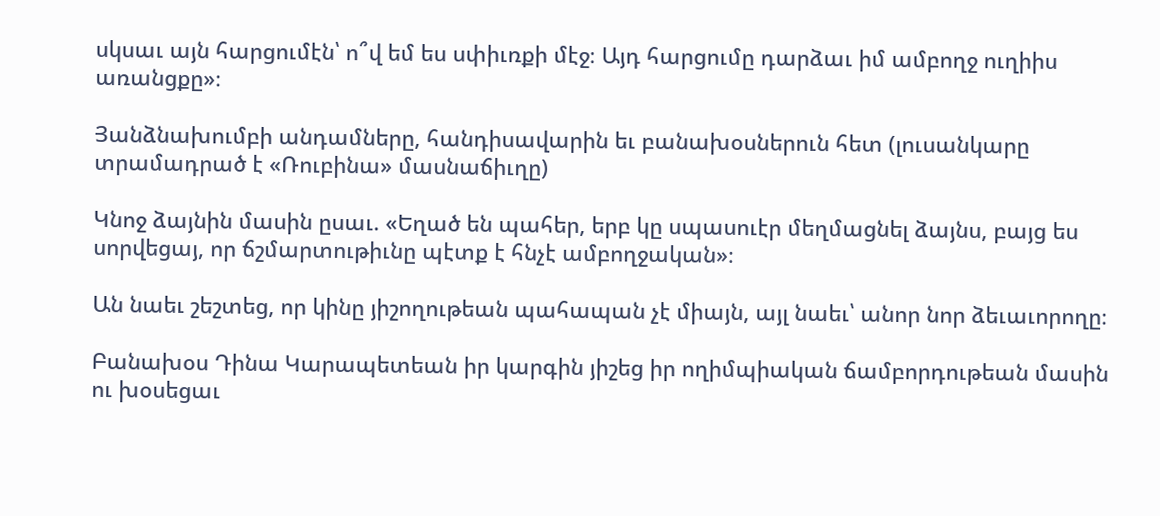սկսաւ այն հարցումէն՝ ո՞վ եմ ես սփիւռքի մէջ։ Այդ հարցումը դարձաւ իմ ամբողջ ուղիիս առանցքը»։

Յանձնախումբի անդամները, հանդիսավարին եւ բանախօսներուն հետ (լուսանկարը տրամադրած է «Ռուբինա» մասնաճիւղը)

Կնոջ ձայնին մասին ըսաւ. «Եղած են պահեր, երբ կը սպասուէր մեղմացնել ձայնս, բայց ես սորվեցայ, որ ճշմարտութիւնը պէտք է հնչէ ամբողջական»։

Ան նաեւ շեշտեց, որ կինը յիշողութեան պահապան չէ միայն, այլ նաեւ՝ անոր նոր ձեւաւորողը։

Բանախօս Դինա Կարապետեան իր կարգին յիշեց իր ողիմպիական ճամբորդութեան մասին ու խօսեցաւ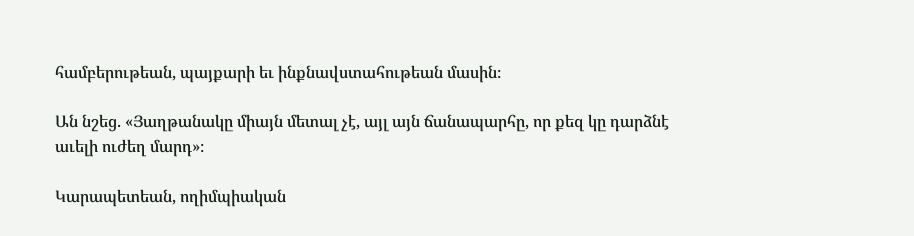համբերութեան, պայքարի եւ ինքնավստահութեան մասին։

Ան նշեց. «Յաղթանակը միայն մետալ չէ, այլ այն ճանապարհը, որ քեզ կը դարձնէ աւելի ուժեղ մարդ»։

Կարապետեան, ողիմպիական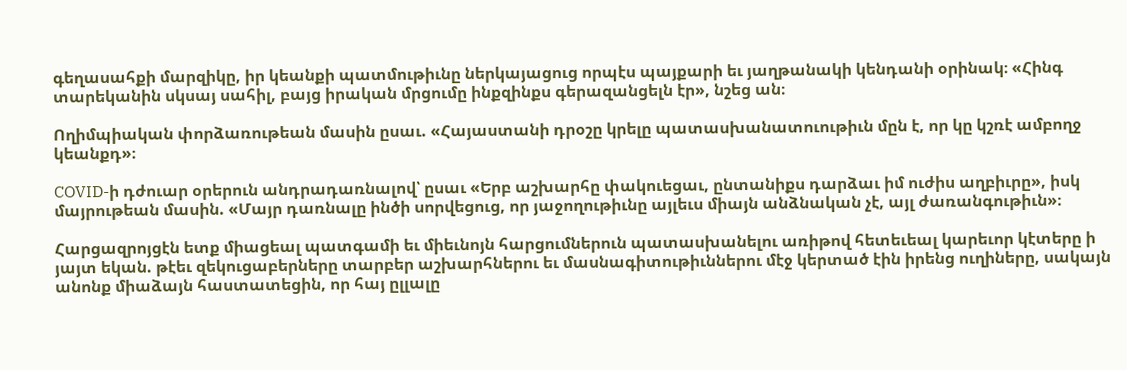գեղասահքի մարզիկը, իր կեանքի պատմութիւնը ներկայացուց որպէս պայքարի եւ յաղթանակի կենդանի օրինակ։ «Հինգ տարեկանին սկսայ սահիլ, բայց իրական մրցումը ինքզինքս գերազանցելն էր», նշեց ան։

Ողիմպիական փորձառութեան մասին ըսաւ. «Հայաստանի դրօշը կրելը պատասխանատուութիւն մըն է, որ կը կշռէ ամբողջ կեանքդ»։

COVID-ի դժուար օրերուն անդրադառնալով՝ ըսաւ «Երբ աշխարհը փակուեցաւ, ընտանիքս դարձաւ իմ ուժիս աղբիւրը», իսկ մայրութեան մասին. «Մայր դառնալը ինծի սորվեցուց, որ յաջողութիւնը այլեւս միայն անձնական չէ, այլ ժառանգութիւն»։

Հարցազրոյցէն ետք միացեալ պատգամի եւ միեւնոյն հարցումներուն պատասխանելու առիթով հետեւեալ կարեւոր կէտերը ի յայտ եկան. թէեւ զեկուցաբերները տարբեր աշխարհներու եւ մասնագիտութիւններու մէջ կերտած էին իրենց ուղիները, սակայն անոնք միաձայն հաստատեցին, որ հայ ըլլալը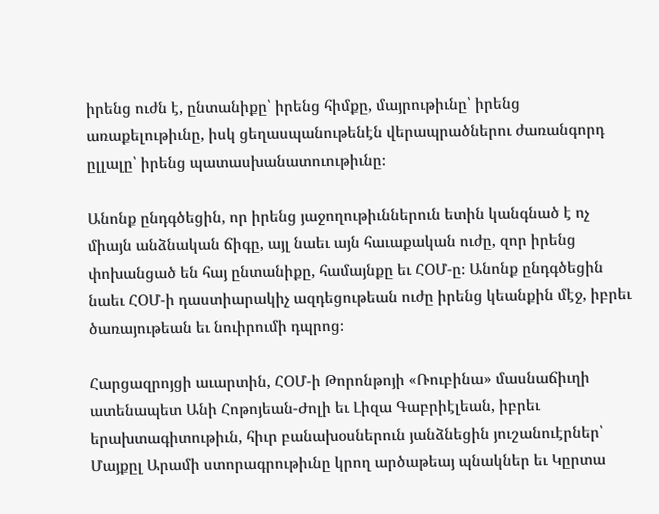իրենց ուժն է, ընտանիքը՝ իրենց հիմքը, մայրութիւնը՝ իրենց առաքելութիւնը, իսկ ցեղասպանութենէն վերապրածներու ժառանգորդ ըլլալը՝ իրենց պատասխանատուութիւնը։

Անոնք ընդգծեցին, որ իրենց յաջողութիւններուն ետին կանգնած է ոչ միայն անձնական ճիգը, այլ նաեւ այն հաւաքական ուժը, զոր իրենց փոխանցած են հայ ընտանիքը, համայնքը եւ ՀՕՄ-ը։ Անոնք ընդգծեցին նաեւ ՀՕՄ-ի դաստիարակիչ ազդեցութեան ուժը իրենց կեանքին մէջ, իբրեւ ծառայութեան եւ նուիրումի դպրոց։

Հարցազրոյցի աւարտին, ՀՕՄ-ի Թորոնթոյի «Ռուբինա» մասնաճիւղի ատենապետ Անի Հոթոյեան-Ժոլի եւ Լիզա Գաբրիէլեան, իբրեւ երախտագիտութիւն, հիւր բանախօսներուն յանձնեցին յուշանուէրներ՝ Մայքըլ Արամի ստորագրութիւնը կրող արծաթեայ պնակներ եւ Կըրտա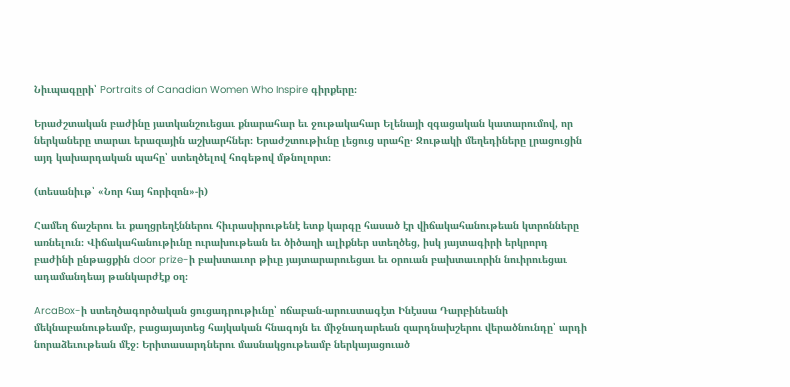Նիւպագըրի՝ Portraits of Canadian Women Who Inspire գիրքերը։

Երաժշտական բաժինը յատկանշուեցաւ քնարահար եւ ջութակահար Ելենայի զգացական կատարումով, որ ներկաները տարաւ երազային աշխարհներ։ Երաժշտութիւնը լեցուց սրահը․ Ջութակի մեղեդիները լրացուցին այդ կախարդական պահը՝ ստեղծելով հոգեթով մթնոլորտ։

(տեսանիւթ՝ «Նոր հայ հորիզոն»-ի)

Համեղ ճաշերու եւ քաղցրեղէններու հիւրասիրութենէ ետք կարգը հասած էր վիճակահանութեան կտրոնները առնելուն։ Վիճակահանութիւնը ուրախութեան եւ ծիծաղի ալիքներ ստեղծեց, իսկ յայտագիրի երկրորդ բաժինի ընթացքին door prize-ի բախտաւոր թիւը յայտարարուեցաւ եւ օրուան բախտաւորին նուիրուեցաւ ադամանդեայ թանկարժէք օղ։

ArcaBox-ի ստեղծագործական ցուցադրութիւնը՝ ոճաբան-արուստագէտ Ինէսսա Դարբինեանի մեկնաբանութեամբ, բացայայտեց հայկական հնագոյն եւ միջնադարեան զարդնախշերու վերածնունդը՝ արդի նորաձեւութեան մէջ։ Երիտասարդներու մասնակցութեամբ ներկայացուած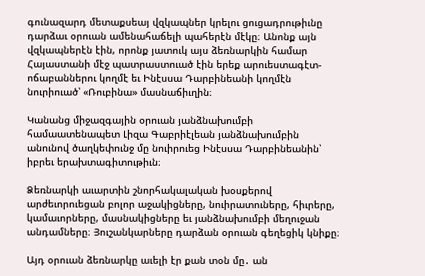գունազարդ մետաքսեայ վզկապներ կրելու ցուցադրութիւնը դարձաւ օրուան ամենահաճելի պահերէն մէկը։ Անոնք այն վզկապներէն էին, որոնք յատուկ այս ձեռնարկին համար Հայաստանի մէջ պատրաստուած էին երեք արուեստագէտ-ոճաբաններու կողմէ եւ Ինէսսա Դարբինեանի կողմէն նուրիուած՝ «Ռուբինա» մասնաճիւղին։

Կանանց միջազգային օրուան յանձնախումբի համաատենապետ Լիզա Գաբրիէլեան յանձնախումբին անունով ծաղկեփունջ մը նուիրուեց Ինէսսա Դարբինեանին՝ իբրեւ երախտագիտութիւն։

Ձեռնարկի աւարտին շնորհակալական խօսքերով արժեւորուեցան բոլոր աջակիցները, նուիրատուները, հիւրերը, կամաւորները, մասնակիցները եւ յանձնախումբի մեղուջան անդամները։ Յուշանկարները դարձան օրուան գեղեցիկ կնիքը։

Այդ օրուան ձեռնարկը աւելի էր քան տօն մը․ ան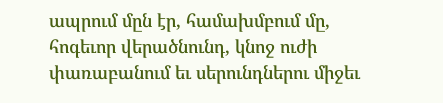ապրում մըն էր, համախմբում մը, հոգեւոր վերածնունդ, կնոջ ուժի փառաբանում եւ սերունդներու միջեւ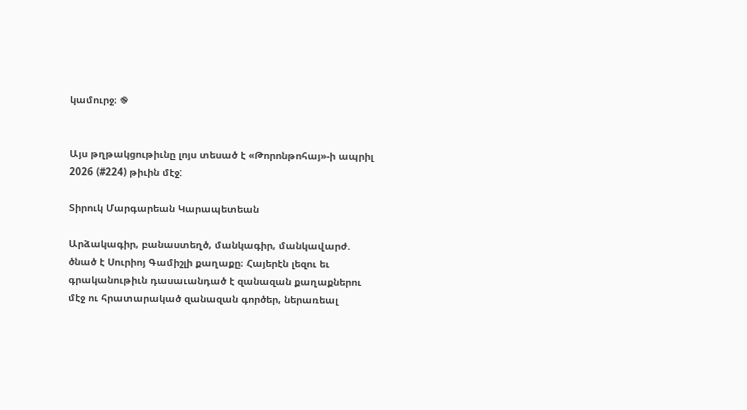կամուրջ։ ֎


Այս թղթակցութիւնը լոյս տեսած է «Թորոնթոհայ»-ի ապրիլ 2026 (#224) թիւին մէջ:

Տիրուկ Մարգարեան Կարապետեան

Արձակագիր, բանաստեղծ, մանկագիր, մանկավարժ. ծնած է Սուրիոյ Գամիշլի քաղաքը։ Հայերէն լեզու եւ գրականութիւն դասաւանդած է զանազան քաղաքներու մէջ ու հրատարակած զանազան գործեր, ներառեալ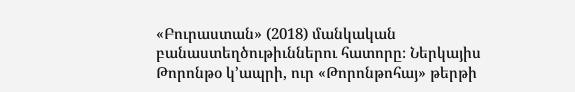«Բուրաստան» (2018) մանկական բանաստեղծութիւններու հատորը։ Ներկայիս Թորոնթօ կ՚ապրի, ուր «Թորոնթոհայ» թերթի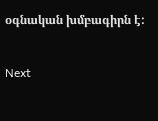օգնական խմբագիրն է:

Next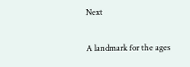Next

A landmark for the ages